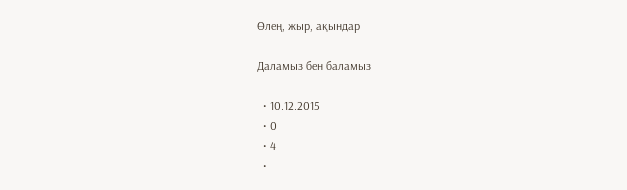Өлең, жыр, ақындар

Даламыз бен баламыз

  • 10.12.2015
  • 0
  • 4
  •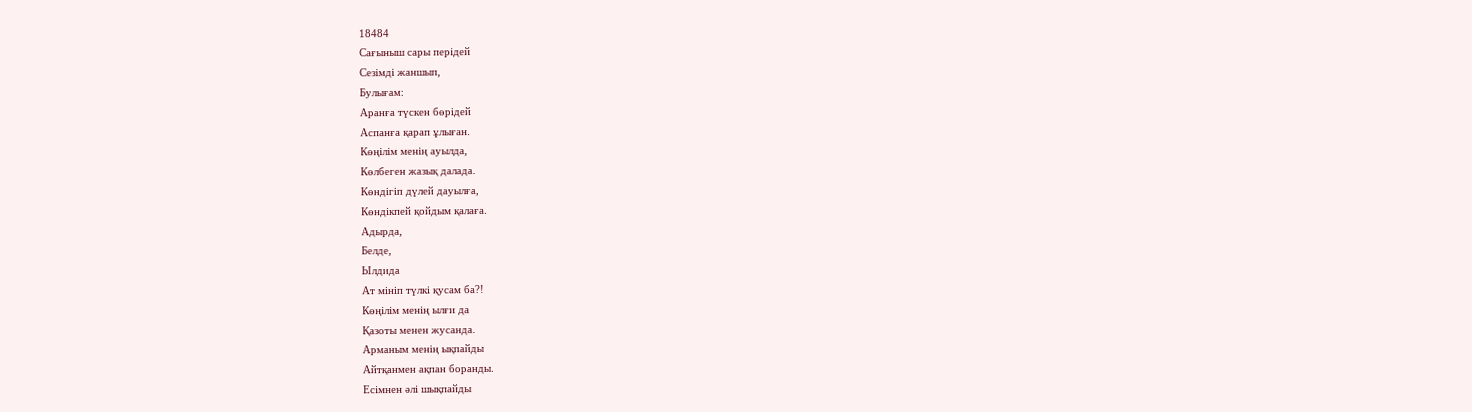18484
Сағыныш сары перідей
Сезімді жаншып,
Булығам:
Аранға түскен бөрідей
Аспанға қарап ұлыған.
Көңілім менің ауылда,
Көлбеген жазық далада.
Көндігіп дүлей дауылға,
Көндікпей қойдым қалаға.
Адырда,
Белде,
Ылдида
Ат мініп түлкі қусам ба?!
Көңілім менің ылғи да
Қазоты менен жусанда.
Арманым менің ықпайды
Айтқанмен ақпан боранды.
Есімнен әлі шықпайды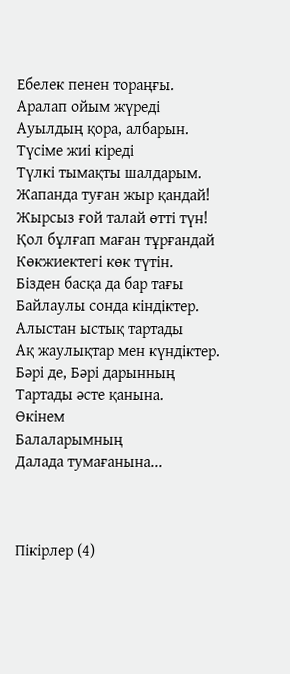Ебелек пенен тораңғы.
Аралап ойым жүреді
Ауылдың қора, албарын.
Түсіме жиі кіреді
Түлкі тымақты шалдарым.
Жапанда туған жыр қандай!
Жырсыз ғой талай өтті түн!
Қол бұлғап маған тұрғандай
Көкжиектегі көк түтін.
Бізден басқа да бар тағы
Байлаулы сонда кіндіктер.
Алыстан ыстық тартады
Ақ жаулықтар мен күндіктер.
Бәрі де, Бәрі дарынның
Тартады әсте қанына.
Өкінем
Балаларымның
Далада тумағанына...



Пікірлер (4)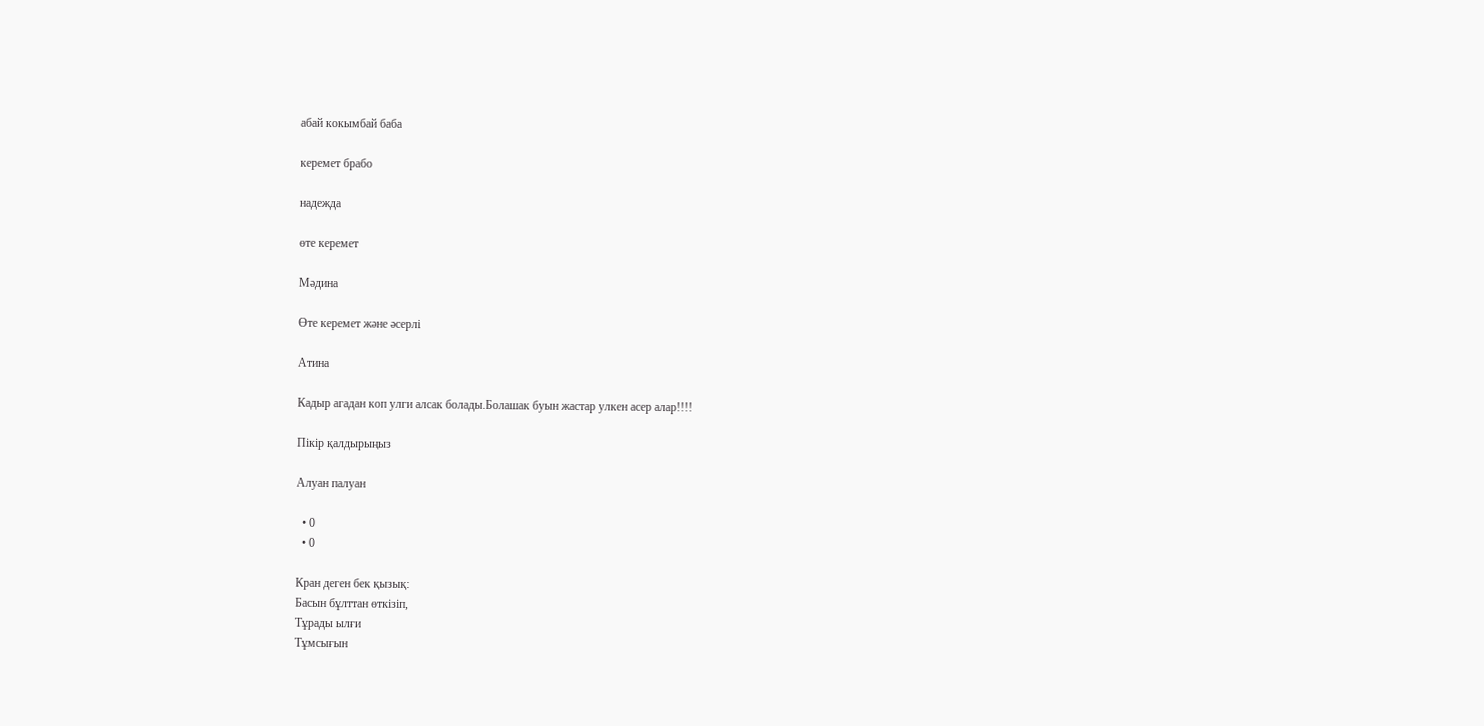абай кокымбай баба

керемет брабо

надежда

өте керемет

Мəдина

Өте керемет жəне əсерлі

Атина

Кадыр агадан коп улги алсак болады.Болашак буын жастар улкен асер алар!!!!

Пікір қалдырыңыз

Алуан палуан

  • 0
  • 0

Кран деген бек қызық:
Басын бұлттан өткізіп,
Тұрады ылғи
Тұмсығын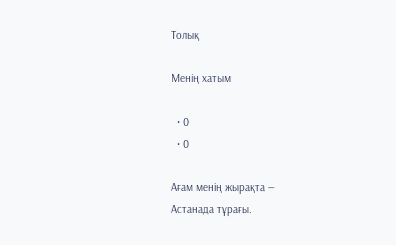Толық

Менің хатым

  • 0
  • 0

Ағам менің жырақта —
Астанада тұрағы.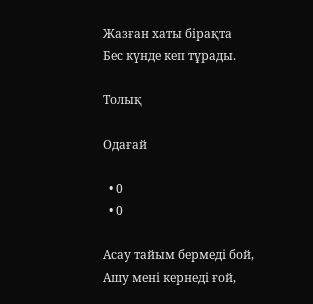Жазған хаты бірақта
Бес күнде кеп тұрады.

Толық

Одағай

  • 0
  • 0

Асау тайым бермеді бой,
Ашу мені кернеді ғой,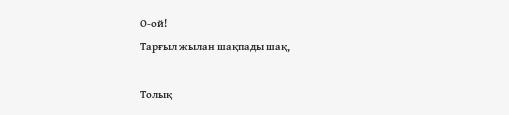О-ой!
Тарғыл жылан шақпады шақ,

Толық